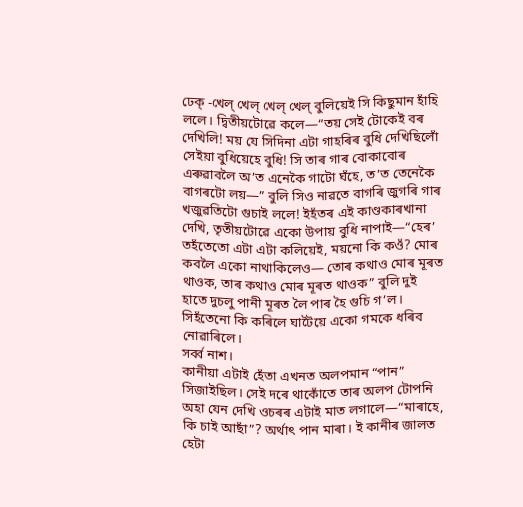ঢেক্ -খেল্ খেল্ খেল্ খেল্ বুলিয়েই সি কিছুমান হাঁহি ললে। দ্বিতীয়টোৱে কলে—“তয় সেই টোকেই বৰ দেখিলি! ময় যে সিদিনা এটা গাহৰিৰ বুধি দেখিছিলোঁ সেইয়া বুধিয়েহে বুধি! সি তাৰ গাৰ বোকাবোৰ এৰুৱাবলৈ অ’ত এনেকৈ গাটো ঘঁহে, ত’ত তেনেকৈ বাগৰটো লয়—” বুলি সিও নাৱতে বাগৰি জুগৰি গাৰ খজুৱতিটো গুচাই ললে! ইহঁতৰ এই কাণ্ডকাৰখানা দেখি, তৃতীয়টোৱে একো উপায় বুধি নাপাই—“হেৰ’ তহঁতেতো এটা এটা কলিয়েই, ময়নো কি কওঁ? মোৰ কবলৈ একো নাথাকিলেও— তোৰ কথাও মোৰ মূৰত থাওক, তাৰ কথাও মোৰ মূৰত থাওক” বুলি দুই হাতে দুচলু পানী মূৰত লৈ পাৰ হৈ গুচি গ’ল। সিহঁতেনো কি কৰিলে ঘাটৈয়ে একো গমকে ধৰিব নোৱাৰিলে।
সৰ্ব্ব নাশ।
কানীয়া এটাই হেঁতা এখনত অলপমান “পান” সিজাইছিল। সেই দৰে থাকোঁতে তাৰ অলপ টোপনি অহা যেন দেখি ওচৰৰ এটাই মাত লগালে—“মাৰাহে, কি চাই আছাঁ”? অৰ্থাৎ পান মাৰা। ই কানীৰ জালত হেটা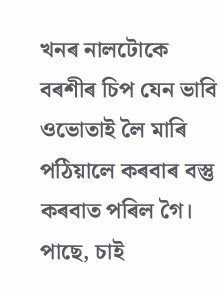খনৰ নালটোকে বৰশীৰ চিপ যেন ভাবি ওভোতাই লৈ মাৰি পঠিয়ালে কৰবাৰ বস্তু কৰবাত পৰিল গৈ। পাছে, চাই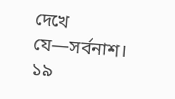দেখে যে—সৰ্বনাশ।
১৯